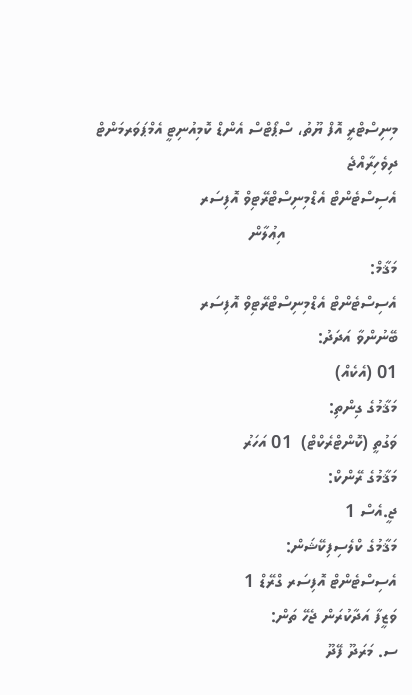މިނިސްޓްރީ އޮފް ޔޫތު، ސްޕޯޓްސް އެންޑް ކޮމިއުނިޓީ އެމްޕަވަރމަންޓް
ދިވެހިރާއްޖެ
އެސިސްޓެންޓް އެޑްމިނިސްޓްރޭޓިވް އޮފިސަރ
                        އިޢުލާން
މަޤާމް:
އެސިސްޓެންޓް އެޑްމިނިސްޓްރޭޓިވް އޮފިސަރ
ބޭނުންވާ އަދަދު:
01 (އެކެއް)
މަޤާމުގެ ގިންތި:
ވަގުތީ (ކޮންޓްރެކްޓް)  01 އަހަރު
މަޤާމުގެ ރޭންކް:
ޖީ.އެސް 1
މަޤާމުގެ ކްލެސިފިކޭޝަން:
އެސިސްޓެންޓް އޮފިސަރ ގްރޭޑް 1
ވަޒީފާ އަދާކުރަން ޖެހޭ ތަން:
ސ. މަރަދޫ ފޭދޫ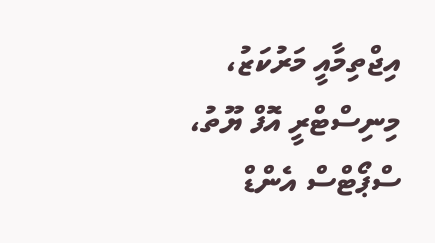އިޖްތިމާއީ މަރުކަޒު، މިނިސްޓްރީ އޮފް ޔޫތު، ސްޕޯޓްސް އެންޑް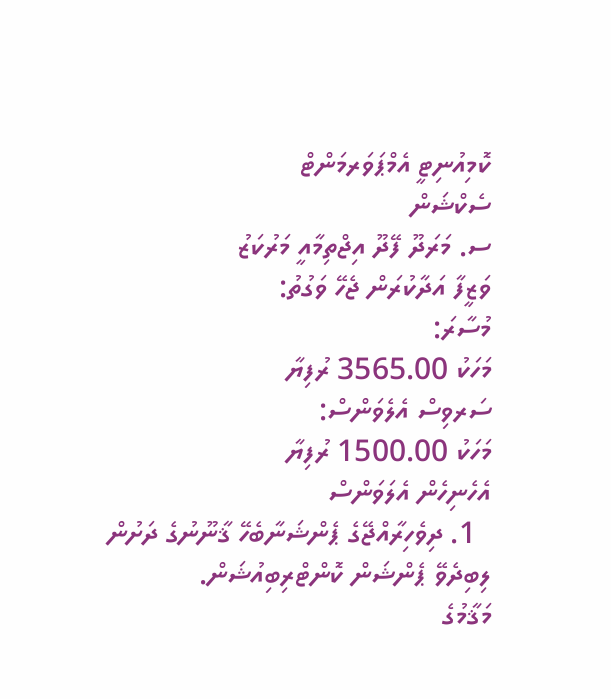ކޮމިއުނިޓީ އެމްޕަވަރމަންޓް
ސެކްޝަން
ސ. މަރަދޫ ފޭދޫ އިޖްތިމާއީ މަރުކަޒު
ވަޒީފާ އަދާކުރަން ޖެހޭ ވަގުތު:
މުސާރަ:
މަހަކު 3565.00 ރުފިޔާ
ސަރވިސް އެލެވަންސް:
މަހަކު 1500.00 ރުފިޔާ
އެހެނިހެން އެލަވަންސް
  1. ދިވެހިރާއްޖޭގެ ޕެންޝަނާބެހޭ ޤާނޫނުގެ ދަށުން ލިބިދެވޭ ޕެންޝަން ކޮންޓްރިބިއުޝަން.
މަޤާމުގެ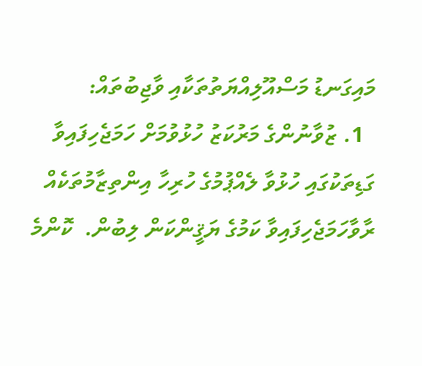މައިގަނޑު މަސްއޫލިއްޔަތުތަކާއި ވާޖިބުތައް:
  1. ޒުވާނުންގެ މަރުކަޒު ހުޅުވުމަށް ހަމަޖެހިފައިވާ ގަޑިތަކުގައި ހުޅުވާ ލެއްޕުމުގެ ހުރިހާ އިންތިޒާމުތަކެއް ރާވާހަމަޖެހިފައިވާ ކަމުގެ ޔަޤީންކަން ލިބުން.  ކޮންމެ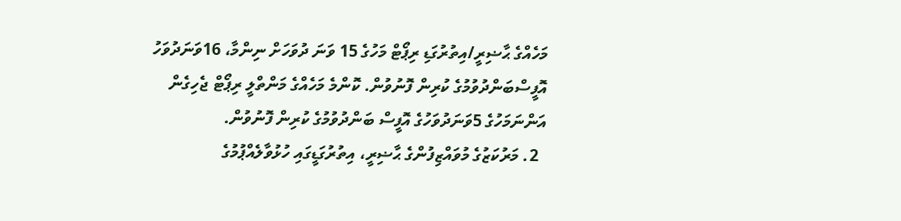މަހެއްގެ ޙާޟިރީ/އިތުރުގަޑި ރިޕޯޓް މަހުގެ 15 ވަނަ ދުވަހަށް ނިންމާ، 16ވަނަދުވަހު އޮފީސްބަންދުވުމުގެ ކުރިން ފޮނުވުން. ކޮންމެ މަހެއްގެ މަންތްލީ ރިޕޯޓް ޖެހިގެން އަންނަމަހުގެ 5ވަނަދުވަހުގެ އޮފީސް ބަންދުވުމުގެ ކުރިން ފޮނުވުން.
  2. މަރުކަޒުގެ މުވައްޒިފުންގެ ޙާޟިރީ، އިތުރުގަޑީގައި ހުޅުވާލެއްޕުމުގެ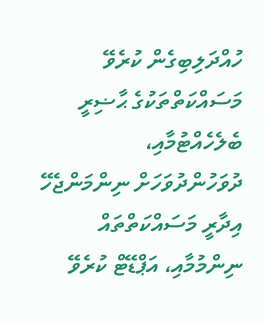ހުއްދަލިބިގެން ކުރެވޭ މަސައްކަތްތަކުގެ ޙާޟިރީ ބެލެހެއްޓުމާއި، ދުވަހުންދުވަހަށް ނިންމަންޖެހޭ އިދާރީ މަސައްކަތްތައް ނިންމުމާއި، އަޕްޑޭޓް ކުރެވޭ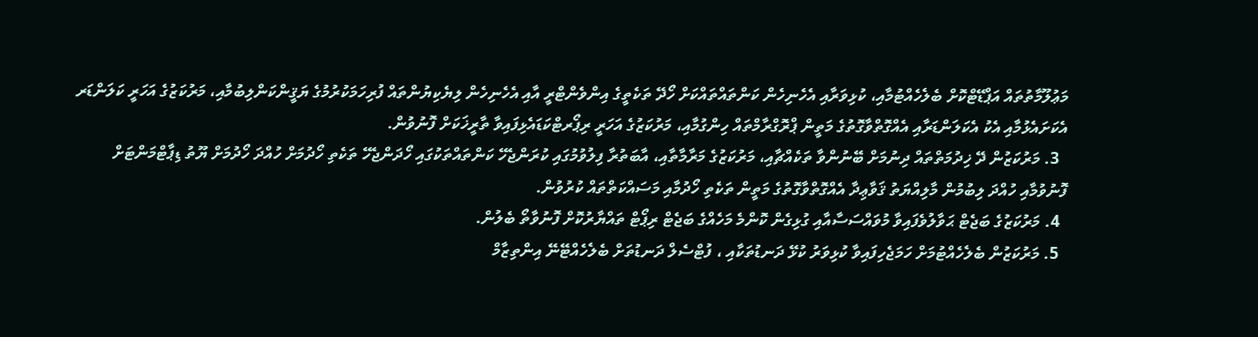މަޢުލޫމާތުތައް އަޕްޑޭޓްކޮށް ބެލެހެއްޓުމާއި، ކުޅިވަރާއި އެހެނިހެން ކަންތައްތައްކަށް ހޯދޭ ތަކެތީގެ އިންވެންޓްރީ އާއި އެހެނިހެން ލިޔެކިޔުންތައް ފުރިހަމަކުރުމުގެ ޔަޤީންކަންލިބުމާއި، މަރުކަޒުގެ އަހަރީ ކަލަންޑަރ އެކަށައެޅުމާއި އެކު އެކަލަންޑަރާއި އެއްގޮތްވާގޮތުގެ މަތީން ޕްރޮގްރާމްތައް ހިންގުމާއި، މަރުކަޒުގެ އަހަރީ ރިޕޯރޓްކަޑައެޅިފައިވާ ތާރީޚަކަށް ފޮނުވުން.
  3. މަރުކަޒުން ދޭ ޚިދުމަތްތައް ދިނުމަށް ބޭނުންވާ ތަކެއްޗާއި، މަރުކަޒުގެ މަރާމާތާއި، އާބަތުރާ ފިލުވުމުގައި ކުރަންޖެހޭ ކަންތައްތަކުގައި ހޯދަންޖެހޭ ތަކެތި ހޯދުމަށް ހުއްދަ ހޯދުމަށް ޔޫތު ޑިޕާޓްމަންޓަށް ފޮނުވުމާއި ހުއްދަ ލިބުމުން މާލިއްޔަތު ޤަވާޢިދާ އެއްގޮތްވާގޮތުގެ މަތީން ތަކެތި ހޯދުމާއި މަސައްކަތްތައް ކުރުވުން.
  4. މަރުކަޒުގެ ބަޖެޓް ޙަވާލުވެފައިވާ މުވައްސަސާއާއި ގުޅިގެން ކޮންމެ މަހެއްގެ ބަޖެޓް ރިޕޯޓް ތައްޔާރުކޮށް ފޮނުވާތޯ ބެލުން.
  5. މަރުކަޒުން ބެލެހެއްޓުމަށް ހަމަޖެހިފައިވާ ކުޅިވަރު ކުޅޭ ދަނޑުތަކާއި ، ފުޓްސެލް ދަނޑުތަށް ބެލެހެއްޓޭނޭ އިންތިޒާމް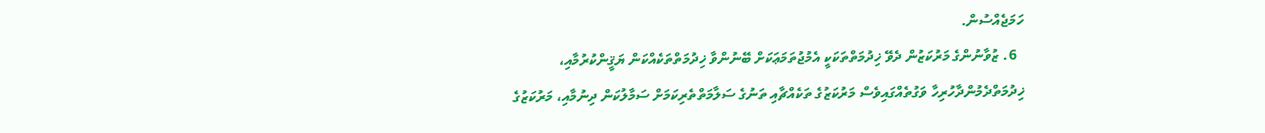ހަމަޖެއްސުން.
  6. ޒުވާނުންގެ މަރުކަޒުން ދެވޭ ޚިދުމަތްތަކަކީ އެމުޖުތަމަޢަކަށް ބޭނުންވާ ޚިދުމަތްތަކެއްކަން ޔަޤީންކުރުމާއި، ޚިދުމަތްދެމުންދާހުރިހާ ވަގުތެއްގައިވެސް މަރުކަޒުގެ ތަކެއްޗާއި ތަނުގެ ސަލާމަތްތެރިކަމަށް ސަމާލުކަން ދިނުމާއި، މަރުކަޒުގެ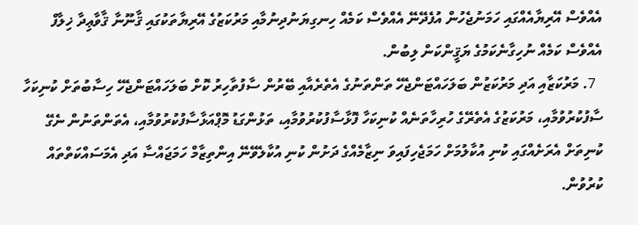އެއްވެސް އޭރިޔާއެއްގައި ހަމަނުޖެހުން އުފެދޭނޭ އެއްވެސް ކަމެއް ހިނގިޔަނުދިނުމާއި މަރުކަޒުގެ އޭރިޔާތަކުގައި ޤާނޫނާ ޤާވާޢިދާ ޚިލާފް އެއްވެސް ކަމެއް ނުހިގާނެކަމުގެ ޔަޤީންކަން ލިބުން.
  7. މަރުކަޒާއި އަދި މަރުކަޒުން ބަލަހައްޓަންޖެހޭ ތަންތަނުގެ އެތެރެއާއި ބޭރުން ސާފުތާހިރު ކޮށް ބަލަހައްޓަންޖެހޭ ހިސާބުތަށް ކުނިކަހާ ސާފުކުރުވުމާއި، މަރުކަޒުގެ އެތެރޭގެ ހުރިހާތަނެއް ކުނިކަހާ ފޮޅާސާފުކުރުވުމާއި، ތަޅުންގަޑު މޮޕްއަޅާސާފުކުރުވުމާއި، އެތަންތަނުން ނެގޭ ކުނިތަށް އެރަށެއްގައި ކުނި އުކާލުމަށް ހަމަޖެހިފައިވަ ނިޒާމެއްގެ ދަށުން ކުނި އުކާލެވޭނޭ އިންތިޒާމް ހަމަޖައްސާ އަދި އެމަސައްކަތްތައް ކުރުވުން.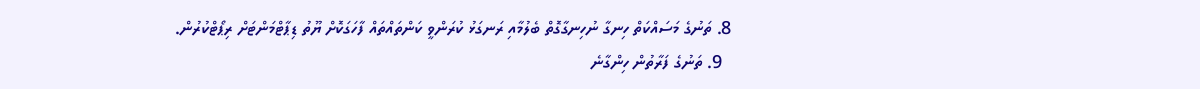8. ތަނުގެ މަސައްކަތް ހިނގާ ނުހިނގާގޮތް ބެލުމާއި ރަނގަޅު ކުރަންވީ ކަންތައްތައް ފާހަގަކޮށް ޔޫތު ޑިޕާޓްމަންޓަށް ރިޕޯޓްކުރުން.
  9. ތަނުގެ ފަރާތުން ހިންގާނެ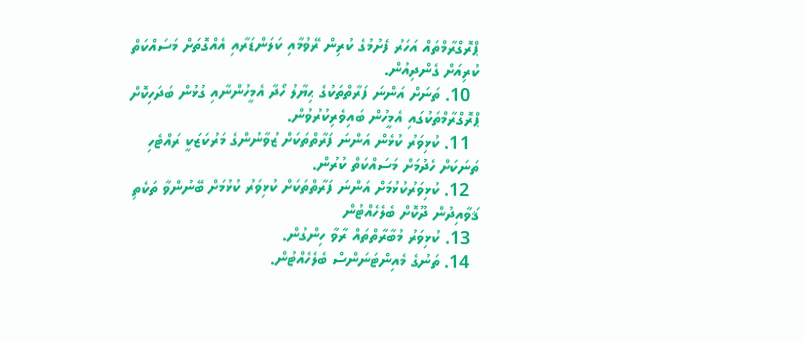ޕްރޮގްރާމްތައް އަހަރު ފެށުމުގެ ކުރިން ރޭވުމާއި ކަލަންޑަރާއި އެއްގޮތަށް މަސައްކަތް ކުރިއަށް ގެންދިއުން.
  10. ތަނަށް އަންނަ ފަރާތްތަކުގެ ޙިޔާލު ހޯދާ އެމީހުންނާއި ގުޅުން ބަދަހިކޮށް ޕްރޮގްރާމްތަކުގައި އެމީހުން ބައިވެރިކުރުވުން.
  11. ކުޅިވަރު ކުޅެން އަންނަ ފަރާތްތަކަށް ޒުވާނުންގެ މަރުކަޒަކީ ރައްޓެހި ތަނަކަށް ހެދުމަށް މަސައްކަތް ކުރުން.
  12. ކުޅިވަރުކުޅުމަށް އަންނަ ފަރާތްތަކަށް ކުޅިވަރު ކުޅުމަށް ބޭނުންވާ ތަކެތި ޤަވާއިދުން ދޫކޮށް ބެލެހެއްޓުން
  13. ކުޅިވަރު މުބާރާތްތައް ރާވާ ހިންގުން.
  14. ތަނުގެ މެއިންޓަނަންސް ބެލެހެއްޓުން.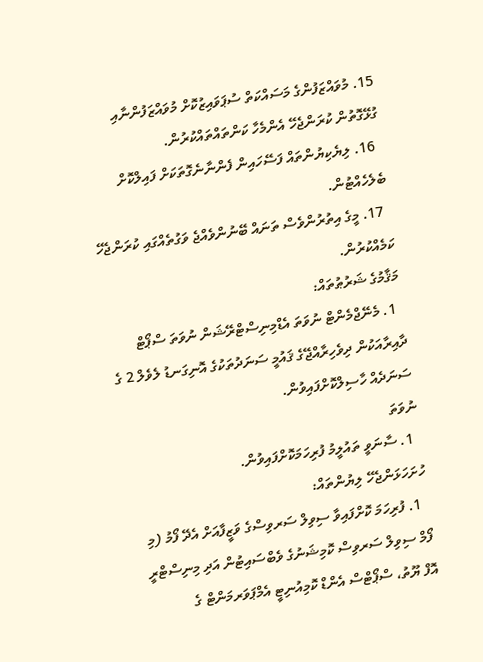15. މުވައްޒަފުންގެ މަސައްކަތް ސުޕަވައިޒުކޮށް މުވައްޒަފުންނާއި ގުޅޭގޮތުން ކުރަންޖެހޭ އެންމެހާ ކަންތައްތައްކުރުން.
  16. ލިޔެކިޔުންތައް ފަސޭހައިން ފެންނާނެގޮތަކަށް ފައިލްކޮށް ބެލެހެއްޓުން.
  17. މީގެ އިތުރުންވެސް ތަނައް ބޭނުންވެއްޖެ ވަގުތެއްގައި ކުރަންޖެހޭ ކަމެއްކުރުން.
މަޤާމުގެ ޝަރުޠުތައް:
  1. މެނޭޖްމެންޓް ނުވަތަ އެޑްމިނިސްޓްރޭޝަން ނުވަތަ ސްޕޯޓް ދާއިރާއަކުން ދިވެހިރާއްޖޭގެ ޤައުމީ ސަނަދުތަކުގެ އޮނިގަނޑު ލެވެލް 2 ގެ ސަނަދެއް ހާސިލްކޮށްފައިވުން.
ނުވަތަ
  1. ސާނަވީ ތައުލީމު ފުރިހަމަކޮށްފައިވުން.
ހުށަހަޅަންޖެހޭ ލިޔުންތައް:
  1. ފުރިހަމަ ކޮށްފައިވާ ސިވިލް ސަރވިސްގެ ވަޒީފާއަށް އެދޭ ފޯމު (މި ފޯމް ސިވިލް ސަރވިސް ކޮމިޝަނުގެ ވެބްސައިޓުން އަދި މިނިސްޓްރީ އޮފް ޔޫތު، ސްޕޯޓްސް އެންޑް ކޮމިއުނިޓީ އެމްޕަވަރމަންޓް ގެ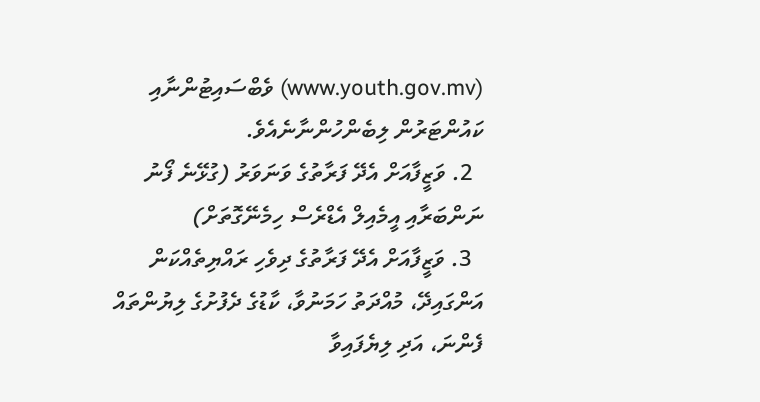(www.youth.gov.mv) ވެބްސައިޓުންނާއި ކައުންޓަރުން ލިބެންހުންނާނެއެވެ.
  2. ވަޒީފާއަށް އެދޭ ފަރާތުގެ ވަނަވަރު (ގުޅޭނެ ފޯނު ނަންބަރާއި އީމެއިލް އެޑްރެސް ހިމެނޭގޮތަށް)
  3. ވަޒީފާއަށް އެދޭ ފަރާތުގެ ދިވެހި ރައްޔިތެއްކަން އަންގައިދޭ، މުއްދަތު ހަމަނުވާ، ކާޑުގެ ދެފުށުގެ ލިޔުންތައް ފެންނަ، އަދި ލިޔެފައިވާ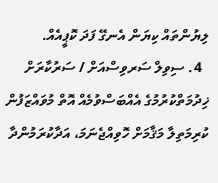ލިޔުންތައް ކިޔަން އެނގޭ ފަދަ ކޮޕީއެއް.
  4. ސިވިލް ސަރވިސްއަށް / ސަރުކާރަށް ޚިދުމަތްކުރުމުގެ އެއްބަސްވުމެއް އޮތް މުވައްޒަފުން ކުރިމަތިލާ މަޤާމަށް ހޮވިއްޖެނަމަ، އަދާކުރަމުންދާ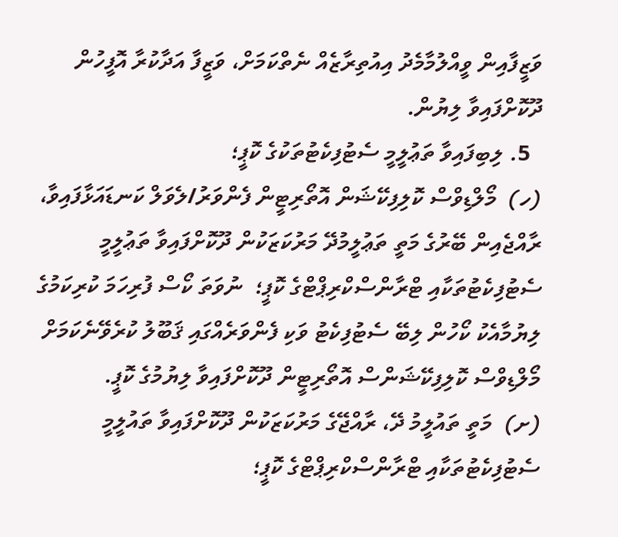ވަޒީފާއިން ވީއްލުމާމެދު އިއުތިރާޒެއް ނެތްކަމަށް، ވަޒީފާ އަދާކުރާ އޮފީހުން ދޫކޮށްފައިވާ ލިޔުން.
  5. ލިބިފައިވާ ތަޢުލީމީ ސެޓުފިކެޓުތަކުގެ ކޮޕީ؛
(ހ)  މޯލްޑިވްސް ކޮލިފިކޭޝަން އޮތޯރިޓީން ފެންވަރު/ލެވަލް ކަނޑައަޅާފައިވާ، ރާއްޖެއިން ބޭރުގެ މަތީ ތަޢުލީމުދޭ މަރުކަޒަކުން ދޫކޮށްފައިވާ ތަޢުލީމީ ސެޓުފިކެޓުތަކާއި ޓްރާންސްކްރިޕްޓްގެ ކޮޕީ؛  ނުވަތަ ކޯސް ފުރިހަމަ ކުރިކަމުގެ ލިޔުމާއެކު ކޯހުން ލިބޭ ސެޓުފިކެޓު ވަކި ފެންވަރެއްގައި ޤަބޫލު ކުރެވޭނެކަމަށް މޯލްޑިވްސް ކޮލިފިކޭޝަންސް އޮތޯރިޓީން ދޫކޮށްފައިވާ ލިޔުމުގެ ކޮޕީ.
(ށ)  މަތީ ތައުލީމު ދޭ، ރާއްޖޭގެ މަރުކަޒަކުން ދޫކޮށްފައިވާ ތައުލީމީ ސެޓުފިކެޓުތަކާއި ޓްރާންސްކްރިޕްޓްގެ ކޮޕީ؛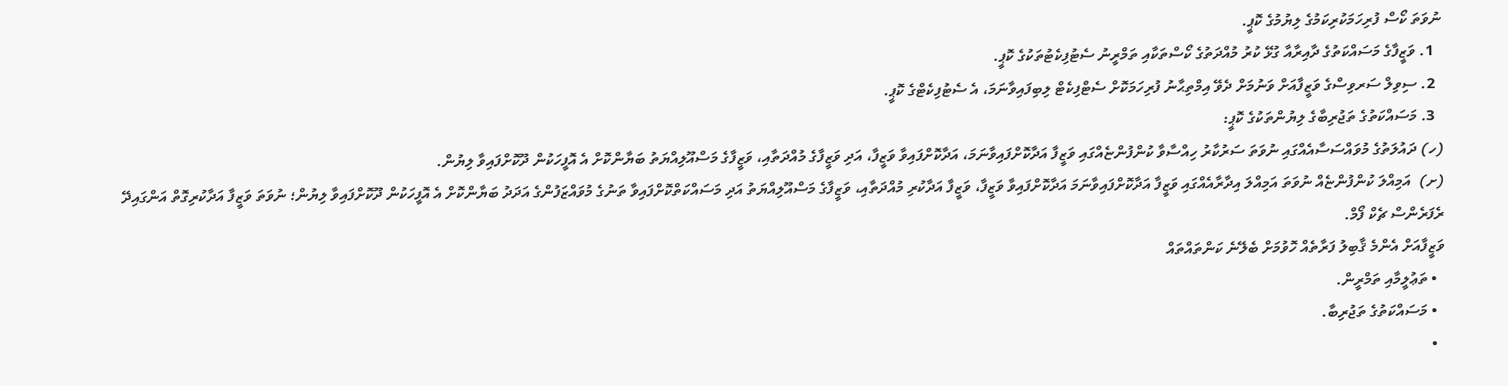ނުވަތަ ކޯސް ފުރިހަމަކުރިކަމުގެ ލިޔުމުގެ ކޮޕީ.
  1. ވަޒީފާގެ މަސައްކަތުގެ ދާއިރާއާ ގުޅޭ ކުރު މުއްދަތުގެ ކޯސްތަކާއި ތަމްރީނު ސެޓުފިކެޓުތަކުގެ ކޮޕީ.
  2. ސިވިލް ސަރވިސްގެ ވަޒީފާއަށް ވަނުމަށް ދެވޭ އިމްތިޙާނު ފުރިހަމަކޮށް ސެޓްފިކެޓް ލިބިފައިވާނަމަ، އެ ސެޓުފިކެޓްގެ ކޮޕީ.
  3. މަސައްކަތުގެ ތަޖުރިބާގެ ލިޔުންތަކުގެ ކޮޕީ:
(ހ) ދައުލަތުގެ މުވައްސަސާއެއްގައި ނުވަތަ ސަރުކާރު ހިއްސާވާ ކުންފުންޏެއްގައި ވަޒީފާ އަދާކޮށްފައިވާނަމަ، އަދާކޮށްފައިވާ ވަޒީފާ، އަދި ވަޒީފާގެ މުއްދަތާއި، ވަޒީފާގެ މަސްއޫލިއްޔަތު ބަޔާންކޮށް އެ އޮފީހަކުން ދޫކޮށްފައިވާ ލިޔުން.
(ށ)  އަމިއްލަ ކުންފުންޏެއް ނުވަތަ އަމިއްލަ އިދާރާއެއްގައި ވަޒީފާ އަދާކޮށްފައިވާނަމަ އަދާކޮށްފައިވާ ވަޒީފާ، ވަޒީފާ އަދާކުރި މުއްދަތާއި، ވަޒީފާގެ މަސްއޫލިއްޔަތު އަދި މަސައްކަތްކޮށްފައިވާ ތަނުގެ މުވައްޒަފުންގެ އަދަދު ބަޔާންކޮށް އެ އޮފީހަކުން ދޫކޮށްފައިވާ ލިޔުން؛ ނުވަތަ ވަޒީފާ އަދާކުރިގޮތް އަންގައިދޭ ރެފަރެންސް ޗެކް ފޯމް.
ވަޒީފާއަށް އެންމެ ޤާބިލު ފަރާތެއް ހޮވުމަށް ބެލޭނެ ކަންތައްތައް
  • ތަޢުލީމާއި ތަމްރީން.
  • މަސައްކަތުގެ ތަޖުރިބާ.
  •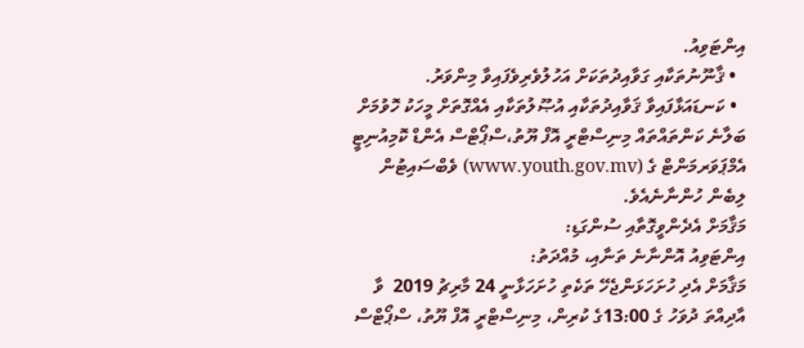އިންޓަވިއު.
  • ޤާނޫނުތަކާއި ގަވާއިދުތަކަށް އަހުލުވެރިވެފައިވާ މިންވަރު.
  • ކަނޑައަޅާފައިވާ ޤަވާއިދުތަކާއި އުޞޫލުތަކާއި އެއްގޮތަށް މީހަކު ހޮވުމަށް ބަލާނެ ކަންތައްތައް މިނިސްޓްރީ އޮފް ޔޫތު،ސްޕޯޓްސް އެންޑް ކޮމިއުނިޓީ އެމްޕަވަރމަންޓް ގެ (www.youth.gov.mv) ވެބްސައިޓުން ލިބެން ހުންނާނެއެވެ.
މަޤާމަށް އެދެންވީގޮތާއި ސުންގަޑި:
އިންޓަވިއު އޮންނާނެ ތަނާއި، މުއްދަތު:
މަޤާމަށް އެދި ހުށަހަޅަންޖެހޭ ތަކެތި ހުށަހަޅާނީ 24 މާރިޗު 2019  ވާ އާދިއްތަ ދުވަހު ގެ 13:00ގެ ކުރިން، މިނިސްޓްރީ އޮފް ޔޫތު، ސްޕޯޓްސް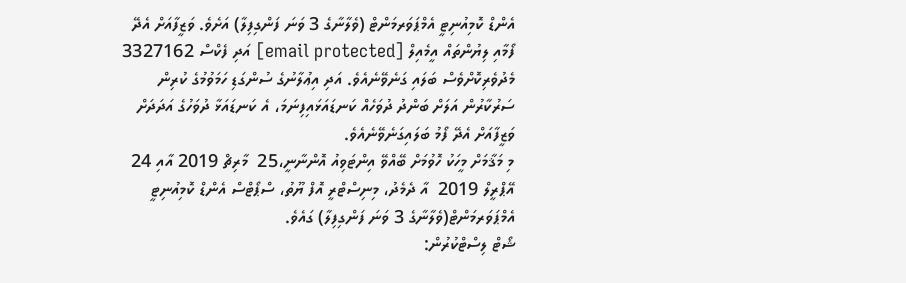އެންޑް ކޮމިއުނިޓީ އެމްޕަވަރމަންޓް (ވެލާނާގެ 3 ވަނަ ފަންގިފިލާ) އަށެވެ. ވަޒީފާއަށް އެދޭ ފޯމާއި ލިޔުންތައް އީމެއިލް [email protected] އަދި ފެކްސް 3327162 މެދުވެރިކޮށްވެސް ބަލައި ގަނެވޭނެއެވެ. އަދި އިޢުލާނުގެ ސުންގަޑި ހަމަވުމުގެ ކުރިން ސަރުކާރުން އަލަށް ބަންދު ދުވަހެއް ކަނޑައަޅައިފިނަމަ، އެ ކަނޑައަޅާ ދުވަހުގެ އަދަދަށް ވަޒީފާއަށް އެދޭ ފޯމު ބަލައިގަނެވޭނެއެވެ.
މި މަޤާމަށް މީހަކު ހޮވުމަށް ބޭއްވޭ އިންޓަވިއު އޮންނާނީ،25  މާރިޗް 2019 އާއި 24 އޭޕްރީލް 2019  އާ ދެމެދު، މިނިސްޓްރީ އޮފް ޔޫތު، ސްޕޯޓްސް އެންޑް ކޮމިއުނިޓީ އެމްޕަވަރމަންޓް(ވެލާނާގެ 3 ވަނަ ފަންގިފިލާ) ގައެވެ.
ޝޯޓް ލިސްޓްކުރުން: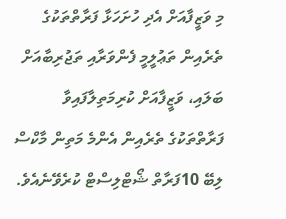މި ވަޒީފާއަށް އެދި ހުށަހަޅާ ފަރާތްތަކުގެ ތެރެއިން ތަޢުލީމީ ފެންވަރާއި ތަޖުރިބާއަށް ބަލައި، ވަޒީފާއަށް ކުރިމަތިލާފައިވާ ފަރާތްތަކުގެ ތެރެއިން އެންމެ މަތިން މާކްސް ލިބޭ 10ފަރާތް ޝޯޓްލިސްޓް ކުރެވޭނެއެވެ.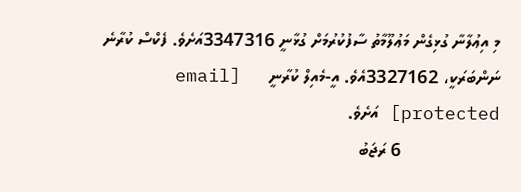މި އިޢުލާނާ ގުޅިގެން މަޢުލޫމާތު ސާފުކުރުމަށް ގުޅާނީ 3347316އަށެވެ. ފެކްސް ކުރާނެ ނަންބަރަކީ، 3327162އެވެ. އީ-މެއިލް ކުރާނީ      [email protected] އަށެވެ.
                     6 ރަޖަބު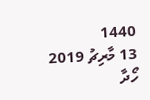1440
13 މާރިޗު 2019
ހޯދާ